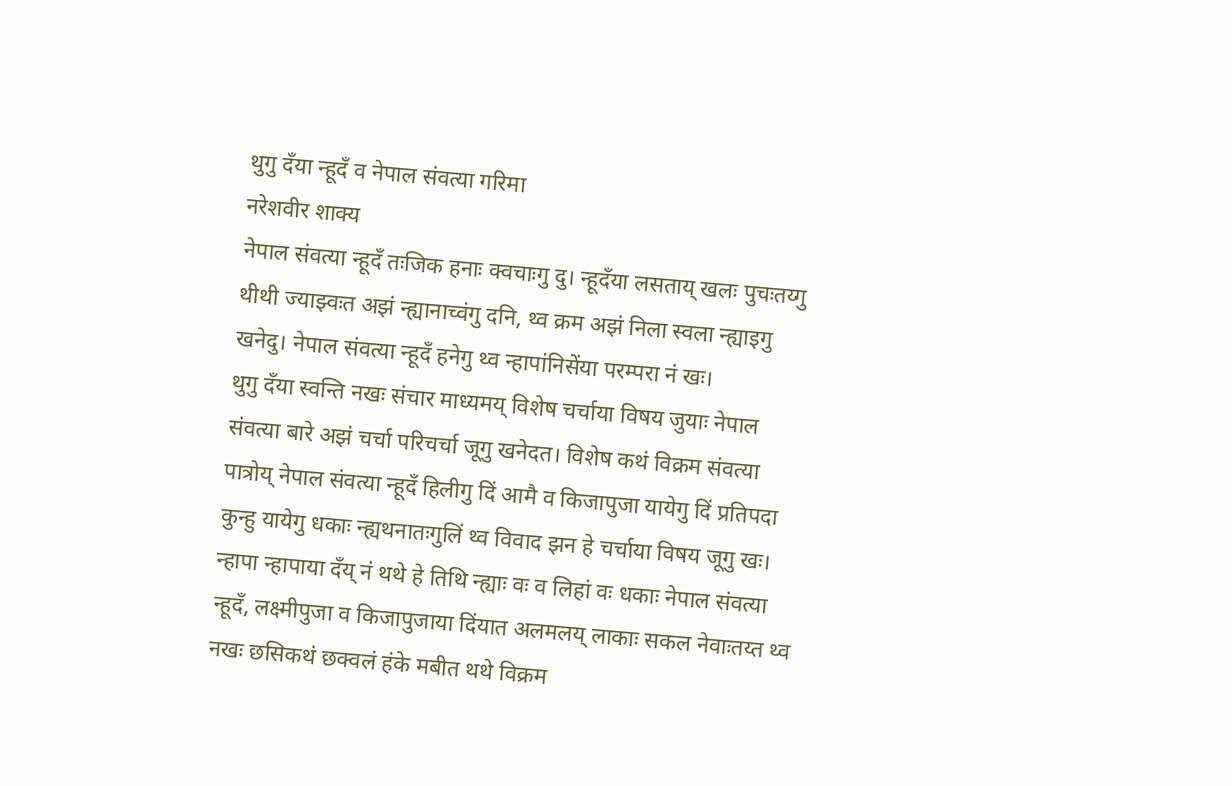थुगु दँया न्हूदँ व नेपाल संवत्या गरिमा
नरेशवीर शाक्य
नेपाल संवत्या न्हूदँ तःजिक हनाः क्वचाःगु दु। न्हूदँया लसताय् खलः पुचःतय्गु थीथी ज्याझ्वःत अझं न्ह्यानाच्वंगु दनि, थ्व क्रम अझं निला स्वला न्ह्याइगु खनेदु। नेपाल संवत्या न्हूदँ हनेगु थ्व न्हापांनिसेंया परम्परा नं खः।
थुगु दँया स्वन्ति नखः संचार माध्यमय् विशेष चर्चाया विषय जुयाः नेपाल संवत्या बारे अझं चर्चा परिचर्चा जूगु खनेदत। विशेष कथं विक्रम संवत्या पात्रोय् नेपाल संवत्या न्हूदँ हिलीगु दिं आमै व किजापुजा यायेगु दिं प्रतिपदा कुन्हु यायेगु धकाः न्ह्यथनातःगुलिं थ्व विवाद झन हे चर्चाया विषय जूगु खः। न्हापा न्हापाया दँय् नं थथे हे तिथि न्ह्याः वः व लिहां वः धकाः नेपाल संवत्या न्हूदँ, लक्ष्मीपुजा व किजापुजाया दिंयात अलमलय् लाकाः सकल नेवाःतय्त थ्व नखः छसिकथं छक्वलं हंके मबीत थथे विक्रम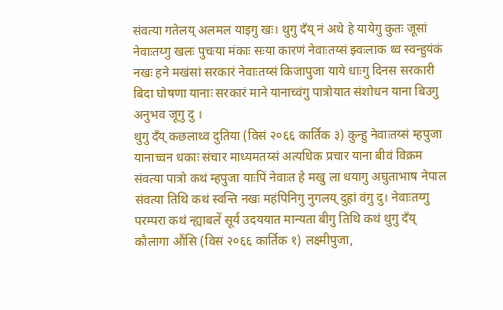संवत्या गतेलय् अलमल याइगु खः। थुगु दँय् नं अथे हे यायेगु कुतः जूसां नेवाःतय्गु खलः पुचःया मंकाः सःया कारणं नेवाःतय्सं झ्वःलाक थ्व स्वन्हुयंकं नखः हने मखंसां सरकारं नेवाःतय्सं किजापुजा याये धाःगु दिनस सरकारी बिदा घोषणा यानाः सरकारं माने यानाच्वंगु पात्रोयात संशोधन याना बिउगु अनुभव जूगु दु ।
थुगु दँय् कछलाथ्व दुतिया (विसं २०६६ कार्तिक ३) कुन्हु नेवाःतय्सं म्हपुजा यानाच्वन धकाः संचार माध्यमतय्सं अत्यधिक प्रचार याना बीवं विक्रम संवत्या पात्रो कथं म्हपुजा याःपिं नेवाःत हे मखु ला धयागु अघुताभाष नेपाल संवत्या तिथि कथं स्वन्ति नखः महंपिनिगु नुगलय् दुहां वंगु दु। नेवाःतय्गु परम्परा कथं न्ह्याबलें सूर्य उदययात मान्यता बीगु तिथि कथं थुगु दँय् कौलागा औंसि (विसं २०६६ कार्तिक १) लक्ष्मीपुजा,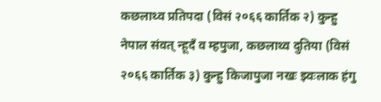कछलाथ्व प्रतिपदा (विसं २०६६ कार्तिक २) कुन्हु नेपाल संवत् न्हूदँ व म्हपुजा, कछलाथ्व दुतिया (विसं २०६६ कार्तिक ३) कुन्हु किजापुजा नखः झ्वःलाक हंगु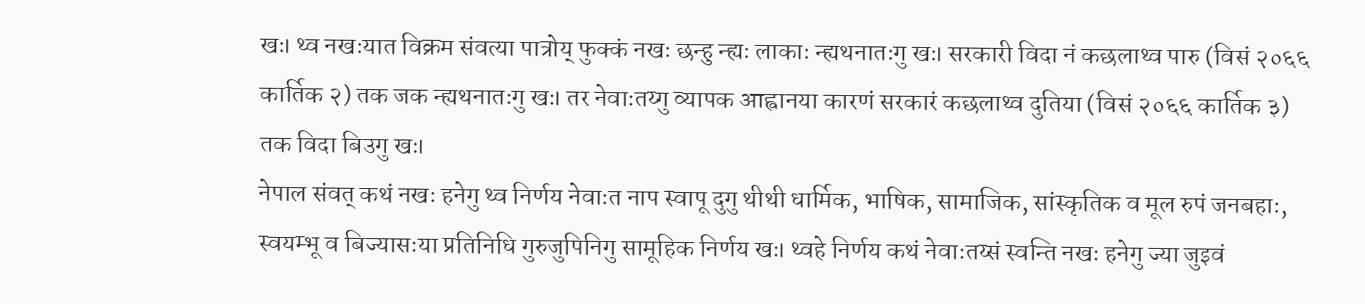खः। थ्व नखःयात विक्रम संवत्या पात्रोय् फुक्कं नखः छन्हु न्ह्यः लाकाः न्ह्यथनातःगु खः। सरकारी विदा नं कछलाथ्व पारु (विसं २०६६ कार्तिक २) तक जक न्ह्यथनातःगु खः। तर नेवाःतय्गु व्यापक आह्वानया कारणं सरकारं कछलाथ्व दुतिया (विसं २०६६ कार्तिक ३) तक विदा बिउगु खः।
नेपाल संवत् कथं नखः हनेगु थ्व निर्णय नेवाःत नाप स्वापू दुगु थीथी धार्मिक, भाषिक, सामाजिक, सांस्कृतिक व मूल रुपं जनबहाः, स्वयम्भू व बिज्यासःया प्रतिनिधि गुरुजुपिनिगु सामूहिक निर्णय खः। थ्वहे निर्णय कथं नेवाःतय्सं स्वन्ति नखः हनेगु ज्या जुइवं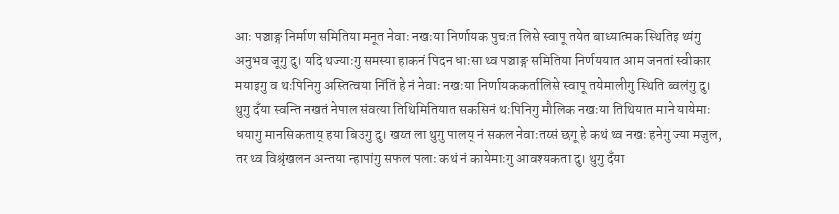आः पञ्चाङ्ग निर्माण समितिया मनूत नेवाः नखःया निर्णायक पुचःत लिसे स्वापू तयेत बाध्यात्मक स्थितिइ थ्यंगु अनुभव जूगु दु। यदि थज्याःगु समस्या हाकनं पिदन धाःसा थ्व पञ्चाङ्ग समितिया निर्णययात आम जनतां स्वीकार मयाइगु व थःपिनिगु अस्तित्वया निंतिं हे नं नेवाः नखःया निर्णायककर्तालिसे स्वापू तयेमालीगु स्थिति ब्वलंगु दु।
थुगु दँया स्वन्ति नखतं नेपाल संवत्या तिथिमितियात सकसिनं थःपिनिगु मौलिक नखःया तिथियात माने यायेमाः धयागु मानसिकताय् हया बिउगु दु। खय्त ला थुगु पालय् नं सकल नेवाःतय्सं छगू हे कथं थ्व नखः हनेगु ज्या मजुल, तर थ्व विश्रृंखलन अन्तया न्हापांगु सफल पलाः कथं नं कायेमाःगु आवश्यकता दु। थुगु दँया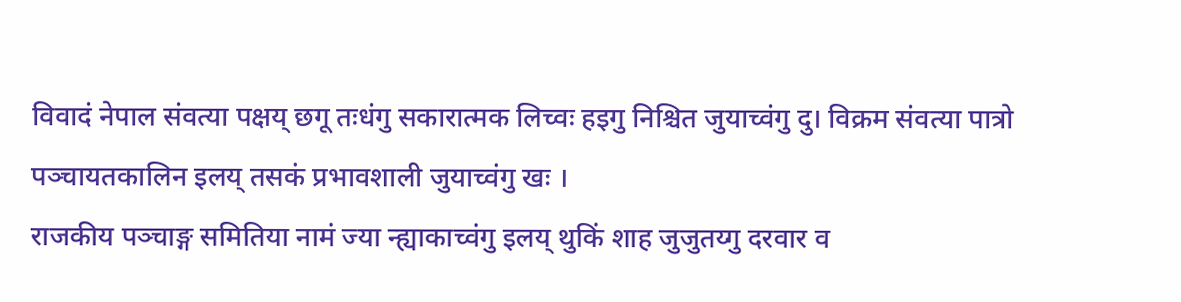विवादं नेपाल संवत्या पक्षय् छगू तःधंगु सकारात्मक लिच्वः हइगु निश्चित जुयाच्वंगु दु। विक्रम संवत्या पात्रो पञ्चायतकालिन इलय् तसकं प्रभावशाली जुयाच्वंगु खः ।
राजकीय पञ्चाङ्ग समितिया नामं ज्या न्ह्याकाच्वंगु इलय् थुकिं शाह जुजुतय्गु दरवार व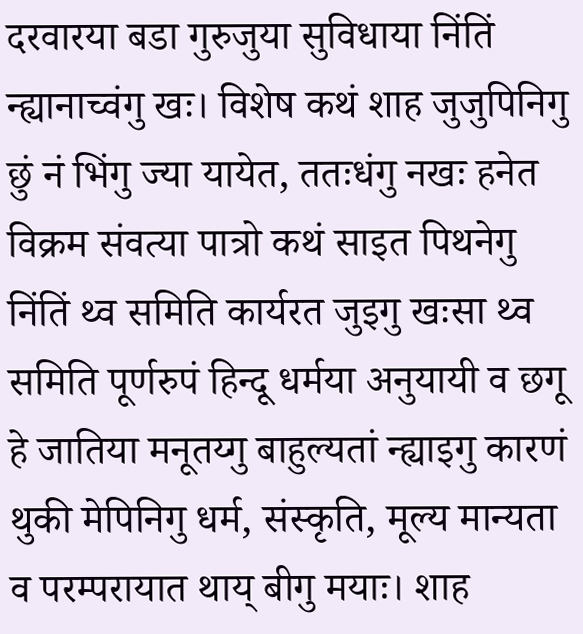दरवारया बडा गुरुजुया सुविधाया निंतिं न्ह्यानाच्वंगु खः। विशेष कथं शाह जुजुपिनिगु छुं नं भिंगु ज्या यायेत, ततःधंगु नखः हनेत विक्रम संवत्या पात्रो कथं साइत पिथनेगु निंतिं थ्व समिति कार्यरत जुइगु खःसा थ्व समिति पूर्णरुपं हिन्दू धर्मया अनुयायी व छगू हे जातिया मनूतय्गु बाहुल्यतां न्ह्याइगु कारणं थुकी मेपिनिगु धर्म, संस्कृति, मूल्य मान्यता व परम्परायात थाय् बीगु मयाः। शाह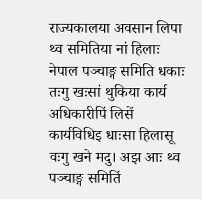राज्यकालया अवसान लिपा थ्व समितिया नां हिलाः नेपाल पञ्चाङ्ग समिति धकाः तःगु खःसां थुकिया कार्य अधिकारीपिं लिसें कार्यविधिइ धाःसा हिलासू वःगु खने मदु। अझ आः थ्व पञ्चाङ्ग समितिं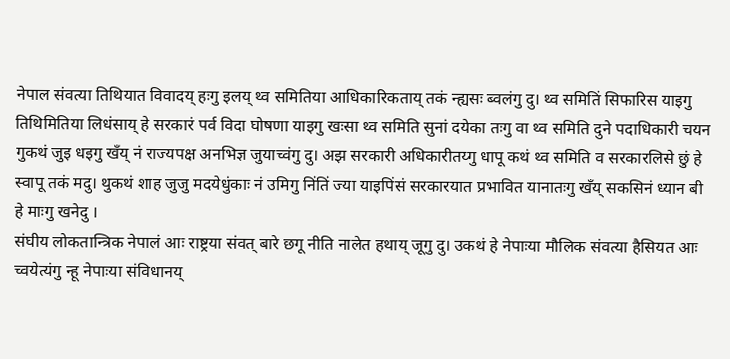नेपाल संवत्या तिथियात विवादय् हःगु इलय् थ्व समितिया आधिकारिकताय् तकं न्ह्यसः ब्वलंगु दु। थ्व समितिं सिफारिस याइगु तिथिमितिया लिधंसाय् हे सरकारं पर्व विदा घोषणा याइगु खःसा थ्व समिति सुनां दयेका तःगु वा थ्व समिति दुने पदाधिकारी चयन गुकथं जुइ धइगु खँय् नं राज्यपक्ष अनभिज्ञ जुयाच्वंगु दु। अझ सरकारी अधिकारीतय्गु धापू कथं थ्व समिति व सरकारलिसे छुं हे स्वापू तकं मदु। थुकथं शाह जुजु मदयेधुंकाः नं उमिगु निंतिं ज्या याइपिंसं सरकारयात प्रभावित यानातःगु खँय् सकसिनं ध्यान बी हे माःगु खनेदु ।
संघीय लोकतान्त्रिक नेपालं आः राष्ट्रया संवत् बारे छगू नीति नालेत हथाय् जूगु दु। उकथं हे नेपाःया मौलिक संवत्या हैसियत आः च्वयेत्यंगु न्हू नेपाःया संविधानय्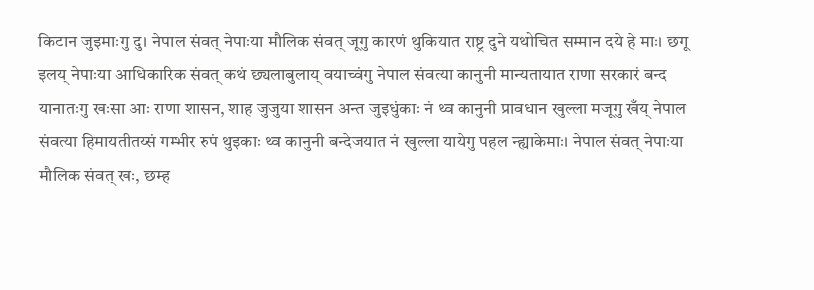किटान जुइमाःगु दु। नेपाल संवत् नेपाःया मौलिक संवत् जूगु कारणं थुकियात राष्ट्र दुने यथोचित सम्मान दये हे माः। छगू इलय् नेपाःया आधिकारिक संवत् कथं छ्यलाबुलाय् वयाच्वंगु नेपाल संवत्या कानुनी मान्यतायात राणा सरकारं बन्द यानातःगु खःसा आः राणा शासन, शाह जुजुया शासन अन्त जुइधुंकाः नं थ्व कानुनी प्रावधान खुल्ला मजूगु खँय् नेपाल संवत्या हिमायतीतय्सं गम्भीर रुपं थुइकाः थ्व कानुनी बन्देजयात नं खुल्ला यायेगु पहल न्ह्याकेमाः। नेपाल संवत् नेपाःया मौलिक संवत् खः, छम्ह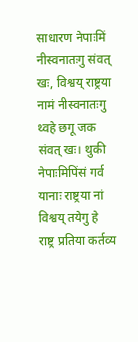साधारण नेपाःमिं नीस्वनातःगु संवत् खः, विश्वय् राष्ट्रया नामं नीस्वनातःगु थ्वहे छगू जक संवत् खः। थुकी नेपाःमिपिंसं गर्व यानाः राष्ट्रया नां विश्वय् तयेगु हे राष्ट्र प्रतिया कर्तव्य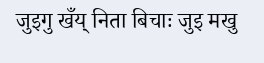जुइगु खँय् निता बिचाः जुइ मखु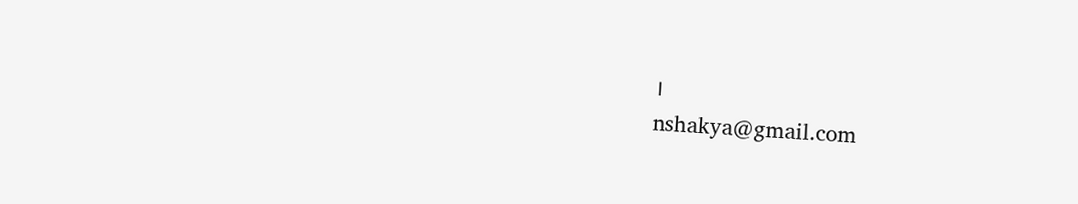।
nshakya@gmail.com